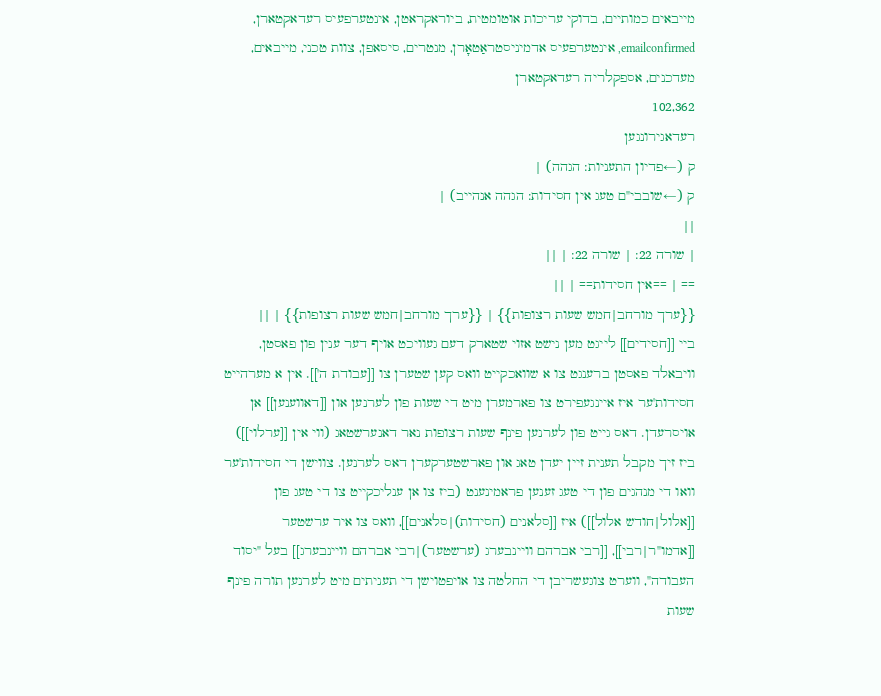מייבאים כמותיים, בדוקי עריכות אוטומטית, ביוראקראטן, אינטערפעיס רעדאקטארן, emailconfirmed, אינטערפעיס אדמיניסטראַטאָרן, מנטרים, סיסאפן, צוות טכני, מייבאים, מעדכנים, אספקלריה רעדאקטארן
102,362
רעדאגירונגען
ק (←פדיון התעניות: הגהה) |
ק (←שובבי"ם טעג אין חסידות: הגהה אנהייב) |
||
| שורה 22: | שורה 22: | ||
== | ==אין חסידות== | ||
{{ערך מורחב|חמש שעות רצופות}} | {{ערך מורחב|חמש שעות רצופות}} | ||
ביי [[חסידים]] לייגט מען נישט אזוי שטארק דעם געוויכט אויף דער ענין פון פאסטן, וויבאלד פאסטן ברענגט צו א שוואכקייט וואס קען שטערן צו [[עבודת ה']]. אין א מערהייט חסידות'ער איז איינגעפירט צו פארמערן מיט די שעות פון לערנען און [[דאווענען]] אן אויסרעדן. דאס גייט פון לערנען פינף שעות רצופות נאר דאנערשטאג (ווי אין [[ערלוי]]) ביז זיך מקבל תענית זיין יעדן טאג און פארשטערקערן דאס לערנען. צווישן די חסידות'ער וואו די מנהגים פון די טעג זענען פראמינענט (ביז צו אן ענליכקייט צו די טעג פון [[אלול|חודש אלול]]) איז [[סלאנים (חסידות)|סלאנים]], וואס צו איר ערשטער [[אדמו"ר|רבי]], [[רבי אברהם וויינבערג (ערשטער)|רבי אברהם וויינבערג]] בעל "יסוד העבודה", ווערט צוגעשריבן די החלטה צו אויפטוישן די תעניתים מיט לערנען תורה פינף שעות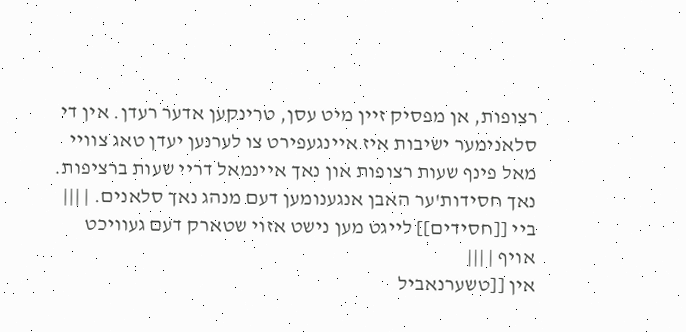רצופות, אן מפסיק זיין מיט עסן, טרינקען אדער רעדן. אין די סלאנימער ישיבות איז איינגעפירט צו לערנען יעדן טאג צוויי מאל פינף שעות רצופות און נאך איינמאל דריי שעות ברציפות. נאך חסידות'ער האבן אנגענומען דעם מנהג נאך סלאנים. | |||
ביי [[חסידים]] לייגט מען נישט אזוי שטארק דעם געוויכט אויף | |||
אין [[טשערנאביל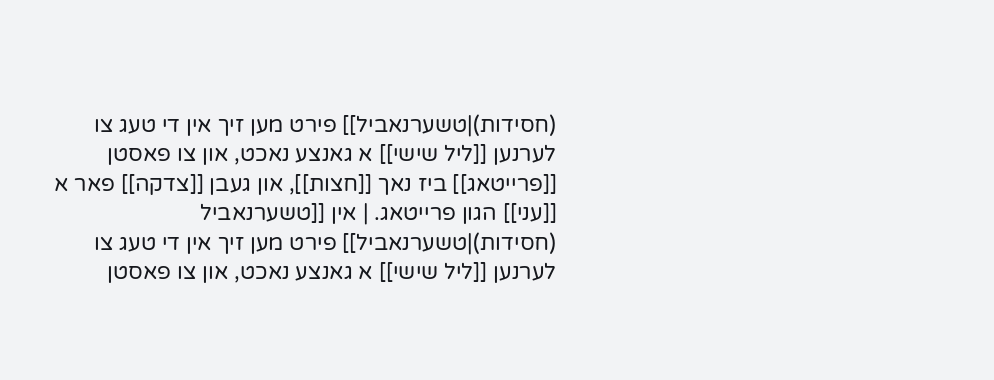(חסידות)|טשערנאביל]] פירט מען זיך אין די טעג צו לערנען [[ליל שישי]] א גאנצע נאכט, און צו פאסטן [[פרייטאג]] ביז נאך [[חצות]], און געבן [[צדקה]] פאר א [[עני]] הגון פרייטאג. | אין [[טשערנאביל (חסידות)|טשערנאביל]] פירט מען זיך אין די טעג צו לערנען [[ליל שישי]] א גאנצע נאכט, און צו פאסטן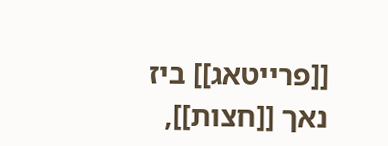[[פרייטאג]] ביז נאך [[חצות]],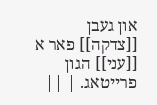און געבן [[צדקה]] פאר א [[עני]] הגון פרייטאג. | ||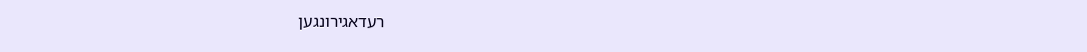רעדאגירונגען